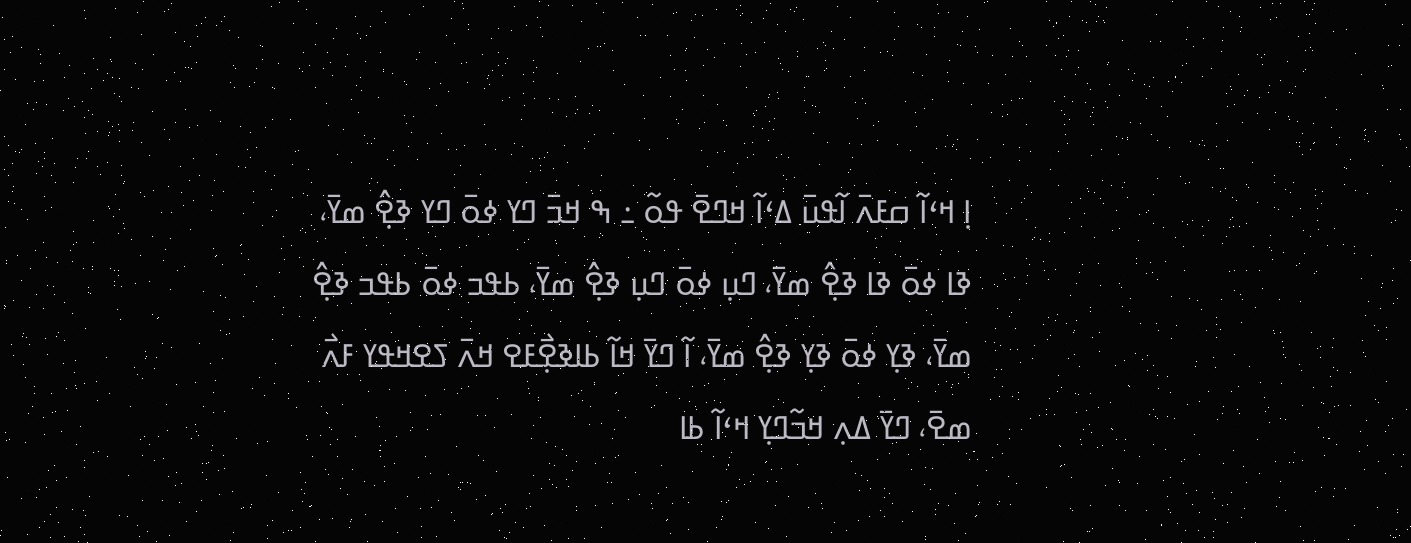ߊ߲ ߞߵߊ߬ ߛߓߍ߫ ߊ߬ߟߎ߫ ߡߵߊ߬ ߞߣߐ߫ ߟߋ߬ ߸ ߒ ߞߏ߫ ߣߌ ߦߋ߫ ߣߌ ߢߐ߲߮ ߘߌ߫، ߢߊ ߦߋ߫ ߢߊ ߢߐ߲߮ ߘߌ߫، ߣߎ߲ ߦߋ߫ ߣߎ߲ ߢߐ߲߮ ߘߌ߫، ߕߟߏ ߦߋ߫ ߕߟߏ ߢߐ߲߮ ߘߌ߫، ߢߌ߲ ߦߋ߫ ߢߌ߲ ߢߐ߲߮ ߘߌ߫، ߊ߬ ߣߌ߫ ߞߊ߬ ߕߊߢߐ߲߯ߓߐ ߞߍ߫ ߖߐߞߟߌ ߓߍ߯ ߘߐ߫، ߣߌ߫ ߡߍ߲ ߞߏ߬ߣߌ߲ ߞߵߊ߬ ߕߊ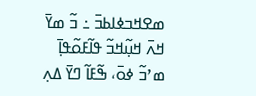ߘߐߞߏߦߊߕߏ߫ ߸ ߏ߬ ߘߌ߫ ߞߍ߫ ߞߎ߲߬ߞߏ߬ ߟߊ߬ߓߋ߬ߟߊ߲߫ ߘߴߏ߬ ߦߋ߫، ߒ߬ߓߊ߬ ߣߌ߫ ߡߍ߲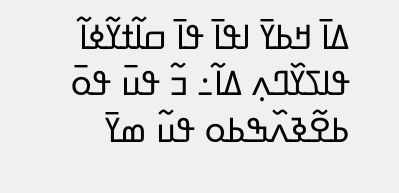ߡߊ߫ ߞߕߌ߫ ߊߟߊ߫ ߟߊ߫ ߛߊ߬ߙߌ߬ߦߊ߬ ߟߊߖߌ߰ߣߍ߲ ߡߊ߬߸ ߏ߬ ߟߎ߫ ߟߋ߫ ߕߐ߬ߢߍ߰ߒߕߋ ߟߎ߬ ߘߌ߫